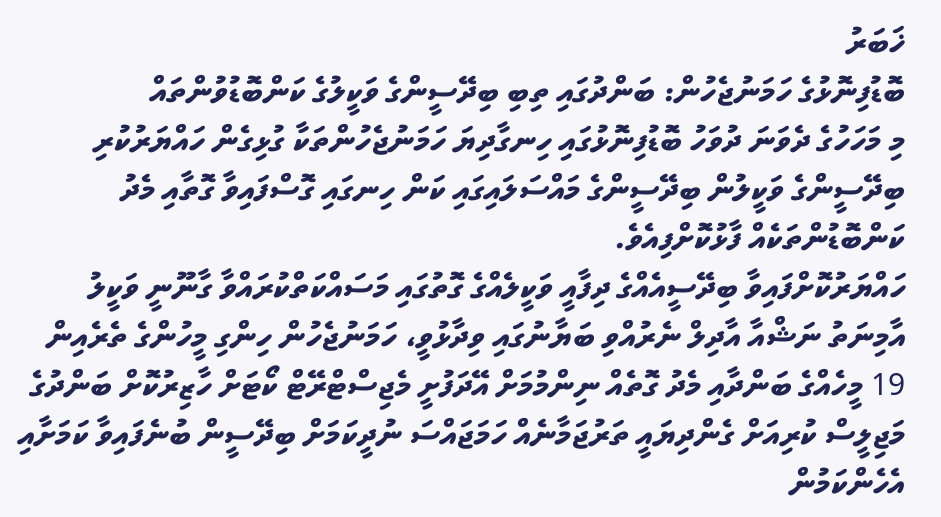ޚަބަރު
ބޮޑުފިނޮޅުގެ ހަމަނުޖެހުން: ބަންދުގައި ތިބި ބިދޭސީންގެ ވަކީލުގެ ކަންބޮޑުވުންތައް
މި މަހަހުގެ ދެވަނަ ދުވަހު ބޮޑުފިނޮޅުގައި ހިނގާދިޔަ ހަމަނުޖެހުންތަކާ ގުޅިގެން ހައްޔަރުކުރި ބިދޭސީންގެ ވަކީލުން ބިދޭސީންގެ މައްސަލައިގައި ކަން ހިނގައި ގޮސްފައިވާ ގޮތާއި މެދު ކަންބޮޑުންތަކެއް ފާޅުކޮށްފިއެވެ.
ހައްޔަރުކޮށްފައިވާ ބިދޭސީއެއްގެ ދިފާއީ ވަކީލެއްގެ ގޮތުގައި މަސައްކަތްކުރައްވާ ގާނޫނީ ވަކީލު އާމިނަތު ނަޝްއާ އާދިލް ނެރުއްވި ބަޔާނުގައި ވިދާޅުވީ، ހަމަނުޖެހުން ހިންގި މީހުންގެ ތެރެއިން 19 މީހެއްގެ ބަންދާއި މެދު ގޮތެއް ނިންމުމަށް އޭދަފުށީ މެޖިސްޓްރޭޓް ކޯޓަށް ހާޒިރުކޮށް ބަންދުގެ މަޖިލީސް ކުރިއަށް ގެންދިޔައީ ތަރުޖަމާނެއް ހަމަޖައްސަ ނުދީކަމަށް ބިދޭސީން ބުނެފައިވާ ކަމަށާއި އެހެންކަމުން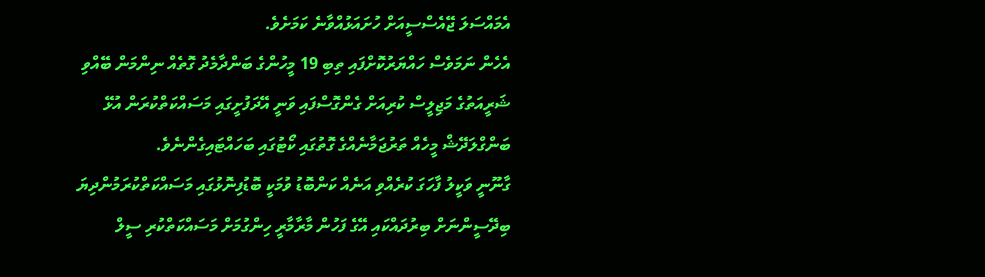އެމައްސަލަ ޖޭއެސްސީއަށް ހުށައަޅުއްވާނެ ކަމަށެވެ.
އެހެން ނަމަވެސް ހައްޔަރުކޮށްފައި ތިބި 19 މީހުންގެ ބަންދާމެދު ގޮތެއް ނިންމަން ބޭއްވި ޝަރީއަތުގެ މަޖިލީސް ކުރިއަށް ގެންގޮސްފައި ވަނީ އޭދަފުށީގައި މަސައްކަތްކުރަން އުޅޭ ބަންގްލަދޭޝް މީހެއް ތަރުޖަމާނެއްގެ ގޮތުގައި ކޯޓުގައި ބަހައްޓައިގެންނެވެ.
ގާނޫނީ ވަކީލު ފާހަގަ ކުރެއްވި އަނެއް ކަންބޮޑު ވުމަކީ ބޮޑުފިނޮޅުގައި މަސައްކަތްކުރަމުންދިޔަ ބިދޭސީންނަށް ބިރުދައްކައި އޭގެ ފަހުން މާރާމާރީ ހިންގުމަށް މަސައްކަތްކުރި ސީލް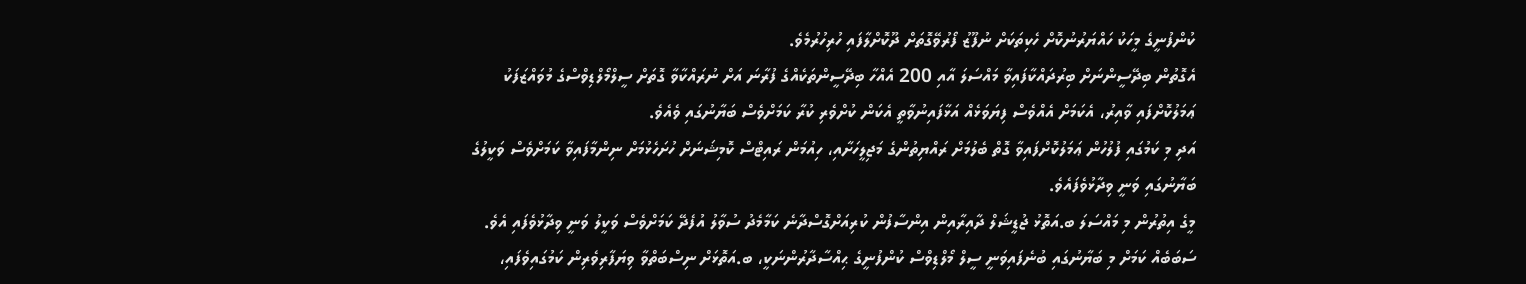ކުންފުނީގެ މީހަކު ހައްޔަރުނުކޮށް ހެކިތަކަށް ނުފޫޒު ފޯރުވޭގޮތަށް ދޫކޮށްލާފައި ހުރިހުރުމެވެ.
އެގޮތުން ބިދޭސީންނަށް ބިރުދައްކާފައިވާ މައްސަލަ އާއި 200 އެއްހާ ބިދޭސީންތަކެއްގެ ފުރާނަ އަށް ނުރައްކާވާ ގޮތަށް ސީލްމޯލްޑިވްސްގެ މުވައްޒަފަކު ޢަމަލުކޮށްފައި ވާއިރު، އެކަމަށް އެއްވެސް ފިޔަވަޅެއް އަޅާފައިނުވާތީ އެކަން ކުށްވެރި ކުރާ ކަމަށްވެސް ބަޔާނުގައި ވެއެވެ.
އަދި މި ކަމުގައި ފުލުހުން ޢަމަލުކޮށްފައިވާ ގޮތް ބެލުމަށް ރައްޔިތުންގެ މަޖިލީހަށާއި، ހިއުމަން ރައިޓްސް ކޮމިޝަނަށް ހުށަހެޅުމަށް ނިންމާފައިވާ ކަމަށްވެސް ވަކީލުގެ ބަޔާނުގައި ވަނީ ވިދާޅުވެފައެވެ.
މީގެ އިތުރުން މި މައްސަލަ ބ.އަތޮޅު ޖުޑީޝަލް ދާއިރާއިން އިންސާފުން ކުރިއަށްގޮސްދާނެ ކަމާމެދު ސުވާލު އުފެދޭ ކަމަށްވެސް ވަކީލު ވަނީ ވިދާޅުވެފައި އެވެ. ސަބަބެއް ކަމަށް މި ބަޔާނުގައި ބުނެފައިވަނީ ސީލް މޯލްޑިވްސް ކުންފުނީގެ ޙިއްސާދާރުންނަކީ، ބ.އަތޮޅަށް ނިސްބަތްވާ ވިޔަފާރިވެރިން ކަމުގައިވެފައި،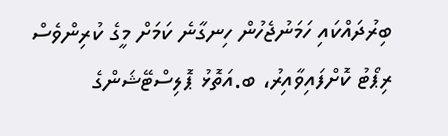ބިރުދައްކައި ހަމަނުޖެހުން ހިނގާނެ ކަމަށް މީގެ ކުރިންވެސް ރިޕޯޓު ކޮށްފައިވާއިރު، ބ.އަތޮޅު ޕޮލިސްޓޭޝަންގެ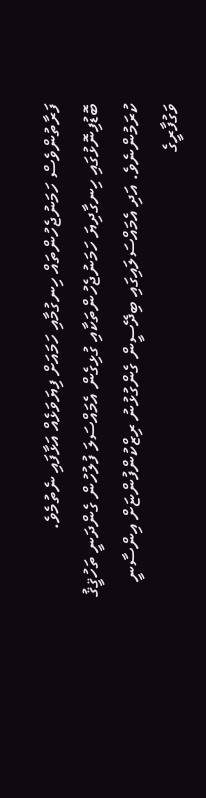ފަރާތުންވެސް ހަމަނުޖެހުންތައް ހިނގުމާއި ހަމައަށް ފިޔަވަޅެއް އަޅާފައި ނެތުމެވެ.
ބޮޑުފިނޮޅުގައި ހިނގާދިޔަ ހަމަނުޖެހުންތަކާއި ގުޅިގެން އެމައްސަލަ ފުލުހުން ގެންދަނީ ތަހުޤީޤު ކުރަމުންނެވެ. އަދި އެމައްސަލައިގައި ބިދޭސީން ގެންގުޅުނު ރިޒްކުންފުންޏަށް އިންސާނީ ވަގުފާރީގެ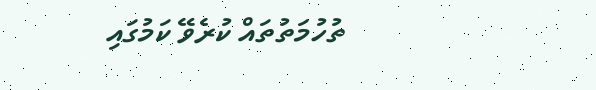ތުހުމަތުތައް ކުރެވޭ ކަމުގައި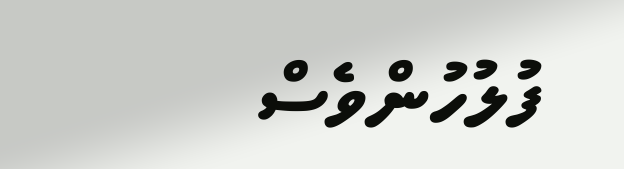ފުލުހުންވެސް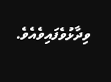ވިދާޅުވެފައިވެއެވެ.